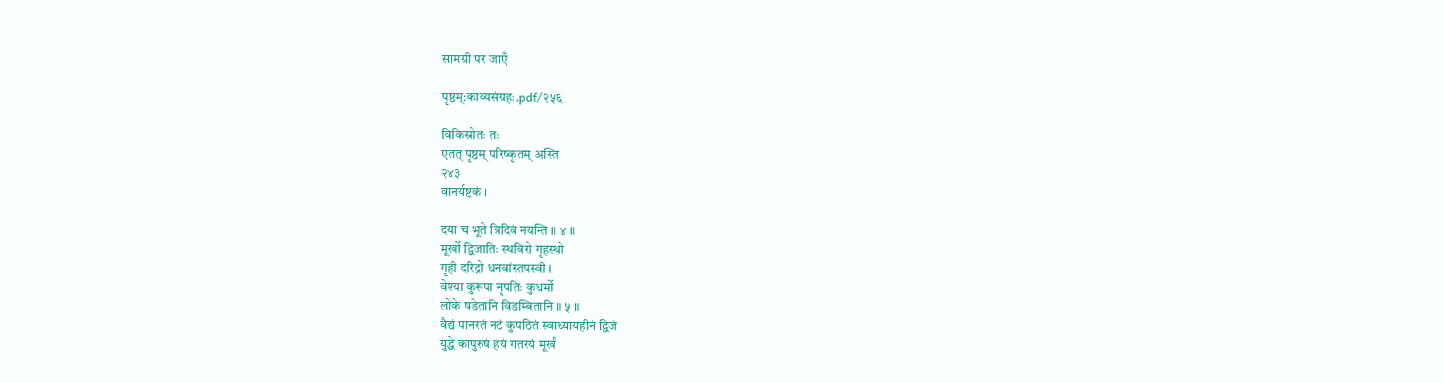सामग्री पर जाएँ

पृष्ठम्:काव्यसंग्रहः.pdf/२५६

विकिस्रोतः तः
एतत् पृष्ठम् परिष्कृतम् अस्ति
२४३
वानर्यष्टकं ।

दया च भूते त्रिदिवं नयन्ति ॥ ४ ॥
मूर्खो द्विजातिः स्थविरो गृहस्थो
गृही दरिद्रो धनवांस्तपस्वी ।
वेश्या कुरूपा नृपतिः कुधर्मो
लोके षडेतानि विडम्बितानि ॥ ५ ॥
वैद्यं पानरतं नटं कुपठितं स्वाध्यायहीनं द्विजं
युद्धे कापुरुषं हयं गतरयं मूर्खं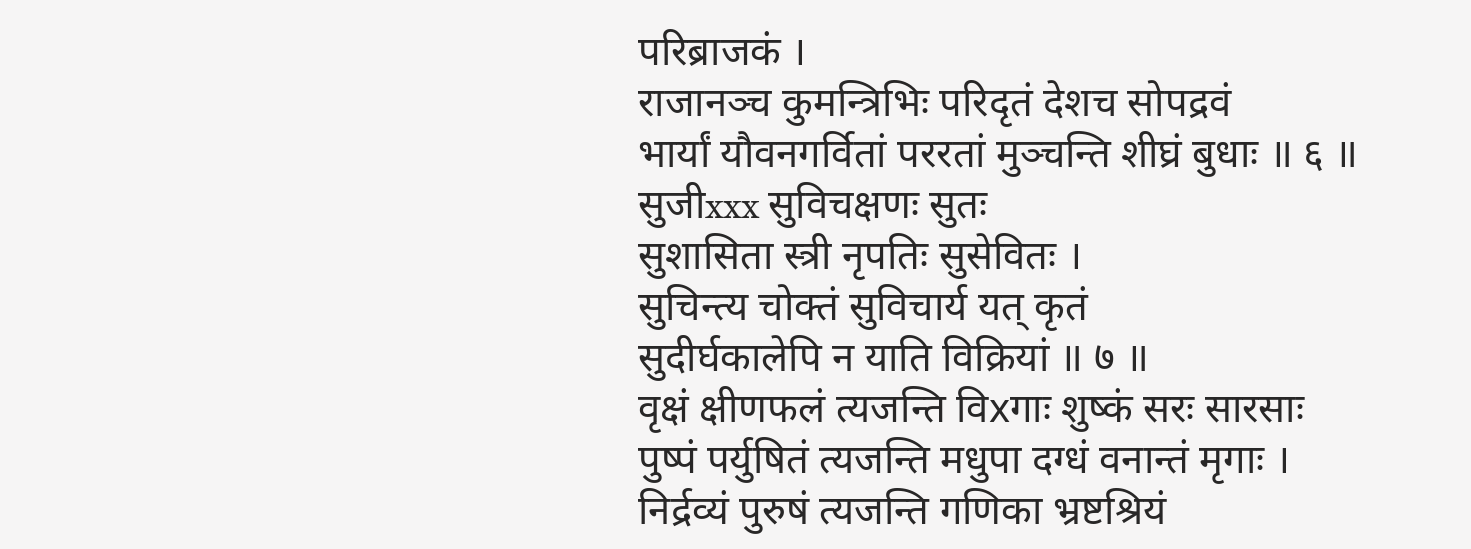परिब्राजकं ।
राजानञ्च कुमन्त्रिभिः परिदृतं देशच सोपद्रवं
भार्यां यौवनगर्वितां पररतां मुञ्चन्ति शीघ्रं बुधाः ॥ ६ ॥
सुजीxxx सुविचक्षणः सुतः
सुशासिता स्त्री नृपतिः सुसेवितः ।
सुचिन्त्य चोक्तं सुविचार्य यत् कृतं
सुदीर्घकालेपि न याति विक्रियां ॥ ७ ॥
वृक्षं क्षीणफलं त्यजन्ति विxगाः शुष्कं सरः सारसाः
पुष्पं पर्युषितं त्यजन्ति मधुपा दग्धं वनान्तं मृगाः ।
निर्द्रव्यं पुरुषं त्यजन्ति गणिका भ्रष्टश्रियं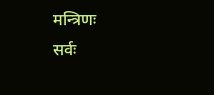मन्त्रिणः
सर्वः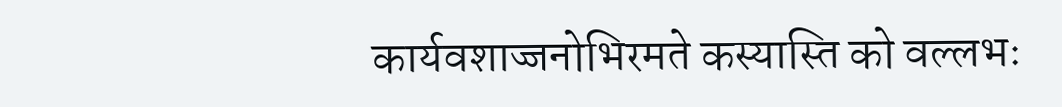कार्यवशाज्जनोभिरमते कस्यास्ति को वल्लभः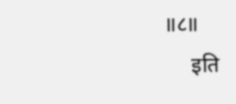॥८॥
     इति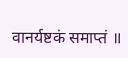वानर्यष्टकं समाप्तं ॥